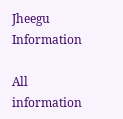Jheegu Information

All information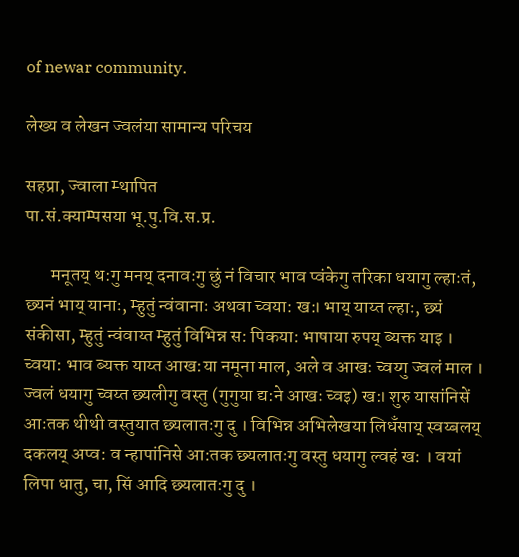of newar community.

लेख्य व लेखन ज्वलंया सामान्य परिचय

सहप्रा, ज्वाला म्थापित
पा.सं.क्याम्पसया भू.पु.वि.स.प्र.

       मनूतय्‌ थ:गु मनय्‌ दनावःगु छुं नं विचार भाव प्वंकेगु तरिका धयागु ल्हाःतं, छ्यनं भाय्‌ यानाः, म्हुतुं न्वंवानाः अथवा च्वया: ख:। भाय्‌ याय्त ल्हाः, छ्यं संकीसा, म्हुतुं न्वंवाय्त म्हुतुं विभिन्न स: पिकया: भाषाया रुपय्‌ ब्यक्त याइ । च्वया: भाव ब्यक्त याय्त आख:या नमूना माल, अले व आखः च्वय्गु ज्वलं माल । ज्वलं धयागु च्वय्त छ्यलीगु वस्तु (गुगुया द्य:ने आखः च्वइ) ख:। शुरु यासांनिसें आःतक थीथी वस्तुयात छ्यलातःगु दु । विभिन्न अभिलेखया लिधँसाय्‌ स्वय्बलय्‌ दकलय्‌ अप्व: व न्हापांनिसे आ:तक छ्यलातःगु वस्तु धयागु ल्वहं ख: । वयां लिपा धातु, चा, सिं आदि छ्यलातःगु दु ।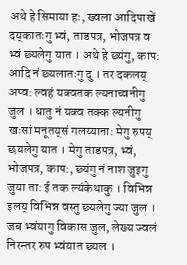अथे हे सिमाया हः, ख्वला आदिपाखें दय्‌कातःगु भ्वं, ताडपत्र, भोजपत्र व भ्वं छ्यलेगु यात । अथे हे छ्यंगु, काप: आदि नं छ्यलातःगु दु । तर दकलय्‌ अप्व: ल्वहं यक्वतक ल्यनाच्वनीगु जुल । धातु नं यक्व तक्क ल्यनीगु खःसां मनूतय्‌सं गलय्याना: मेगु रुपय्‌ छयलेगु यात । मेगु ताडपत्र, भ्वं, भोजपत्र, काप:, छ्यंगु नं नाश जुइगु जुया ता: ई तक ल्यंकेथाकु । विभिन्न इलय्‌ विभिन्न वस्तु छ्यलेगु ज्या जुल । जब भ्वंयागु विकास जुल, लेख्य ज्वलं निरन्तर रुप भ्वंयात छ्यल ।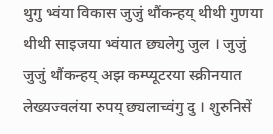थुगु भ्वंया विकास जुजुं थौंकन्हय्‌ थीथी गुणया थीथी साइजया भ्वंयात छ्यलेगु जुल । जुजुं जुजुं थौंकन्हय्‌ अझ कम्प्यूटरया स्क्रीनयात लेख्यज्वलंया रुपय्‌ छ्यलाच्वंगु दु । शुरुनिसें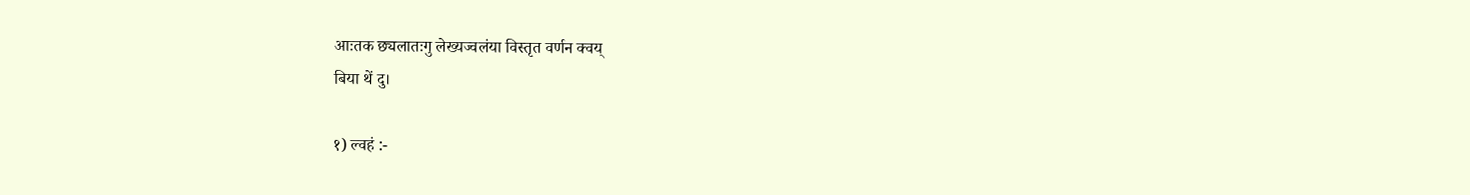आःतक छ्यलातःगु लेख्यज्वलंया विस्तृत वर्णन क्वय्‌
बिया थें दु।

१) ल्वहं :-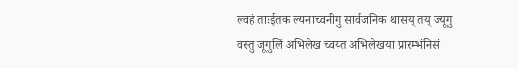ल्वहं ताःईतक ल्यनाच्वनीगु सार्वजनिक थासय्‌ तय्‌ ज्यूगु वस्तु जूगुलिं अभिलेख च्वय्त अभिलेखया प्रारम्भंनिसं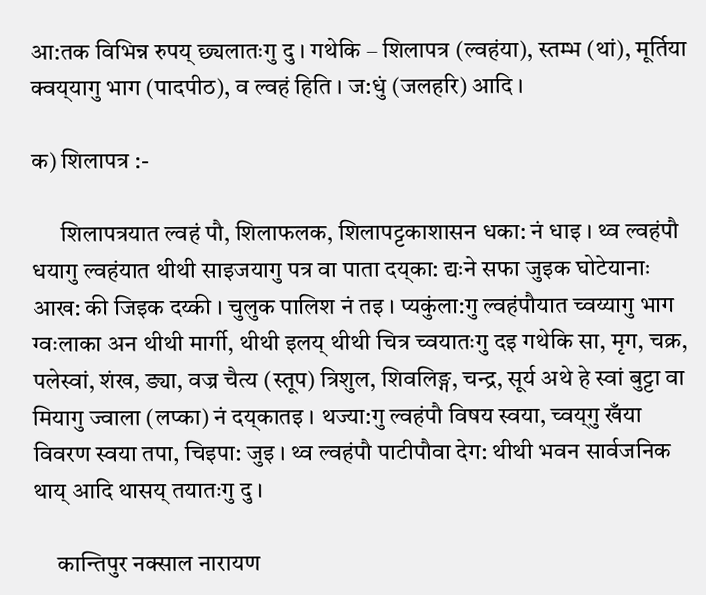आ:तक विभिन्न रुपय्‌ छ्यलातःगु दु । गथेकि – शिलापत्र (ल्वहंया), स्तम्भ (थां), मूर्तिया क्वय्‌यागु भाग (पादपीठ), व ल्वहं हिति । ज:धुं (जलहरि) आदि ।

क) शिलापत्र :-

      शिलापत्रयात ल्वहं पौ, शिलाफलक, शिलापट्टकाशासन धका: नं धाइ । थ्व ल्वहंपौ धयागु ल्वहंयात थीथी साइजयागु पत्र वा पाता दय्‌का: द्यःने सफा जुइक घोटेयानाः आख: की जिइक दय्की । चुलुक पालिश नं तइ । प्यकुंला:गु ल्वहंपौयात च्वय्यागु भाग ग्वःलाका अन थीथी मार्गी, थीथी इलय्‌ थीथी चित्र च्वयातःगु दइ गथेकि सा, मृग, चक्र, पलेस्वां, शंख, ङ्या, वज्र चैत्य (स्तूप) त्रिशुल, शिवलिङ्ग, चन्द्र, सूर्य अथे हे स्वां बुट्टा वा मियागु ज्वाला (लप्का) नं दय्‌कातइ । थज्या:गु ल्वहंपौ विषय स्वया, च्वय्‌गु खँया विवरण स्वया तपा, चिइपा: जुइ । थ्व ल्वहंपौ पाटीपौवा देग: थीथी भवन सार्वजनिक थाय्‌ आदि थासय्‌ तयातःगु दु ।

     कान्तिपुर नक्साल नारायण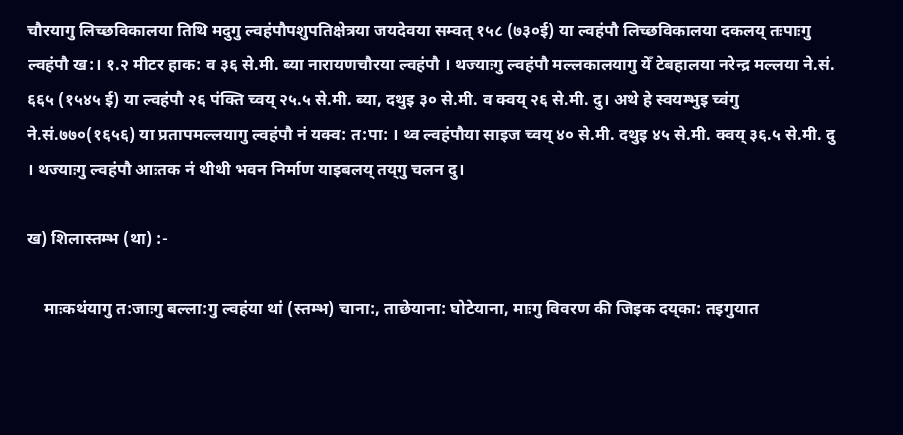चौरयागु लिच्छविकालया तिथि मदुगु ल्वहंपौपशुपतिक्षेत्रया जयदेवया सम्वत्‌ १५८ (७३०ई) या ल्वहंपौ लिच्छविकालया दकलय्‌ तःपाःगु ल्वहंपौ ख:। १.२ मीटर हाक: व ३६ से.मी. ब्या नारायणचौरया ल्वहंपौ । थज्याःगु ल्वहंपौ मल्लकालयागु येँ टेबहालया नरेन्द्र मल्लया ने.सं. ६६५ (१५४५ ई) या ल्वहंपौ २६ पंक्ति च्वय्‌ २५.५ से.मी. ब्या, दथुइ ३० से.मी. व क्वय्‌ २६ से.मी. दु। अथे हे स्वयम्भुइ च्वंगु ने.सं.७७०(१६५६) या प्रतापमल्लयागु ल्वहंपौ नं यक्व: त:पा: । थ्व ल्वहंपौया साइज च्वय्‌ ४० से.मी. दथुइ ४५ से.मी. क्वय्‌ ३६.५ से.मी. दु । थज्याःगु ल्वहंपौ आःतक नं थीथी भवन निर्माण याइबलय्‌ तय्‌गु चलन दु।

ख) शिलास्तम्भ (था) :-

    माःकथंयागु त:जाःगु बल्ला:गु ल्वहंया थां (स्तम्भ) चाना:, ताछेयाना: घोटेयाना, माःगु विवरण की जिइक दय्‌का: तइगुयात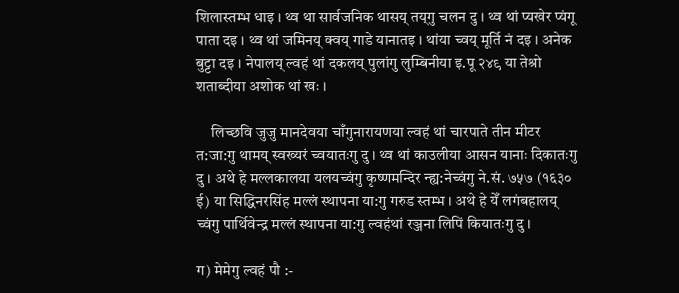शिलास्तम्भ धाइ । थ्व था सार्वजनिक थासय्‌ तय्‌गु चलन दु । थ्व थां प्यखेर प्यंगू पाता दइ । थ्व थां जमिनय्‌ क्वय्‌ गाडे यानातइ । थांया च्वय्‌ मूर्ति नं दइ । अनेक बुट्टा दइ । नेपालय्‌ ल्वहं थां दकलय्‌ पुलांगु लुम्बिनीया इ.पू २४९ या तेश्रो शताब्दीया अशोक थां खः ।

     लिच्छवि जुजु मानदेवया चाँगुनारायणया ल्वहं थां चारपाते तीन मीटर त:जा:गु थामय्‌ स्वख्यरं च्वयातःगु दु । थ्व थां काउलीया आसन यानाः दिकातःगु दु । अथे हे मल्लकालया यलयच्वंगु कृष्णमन्दिर न्ह्य:नेच्वंगु ने.सं. ७५७ (१६३० ई) या सिद्धिनरसिंह मल्लं स्थापना या:गु गरुड स्तम्भ । अथे हे येँ लगंबहालय्‌ च्वंगु पार्थिवेन्द्र मल्लं स्थापना या:गु ल्वहंथां रञ्जना लिपिं कियातःगु दु ।

ग) मेमेगु ल्वहं पौ :-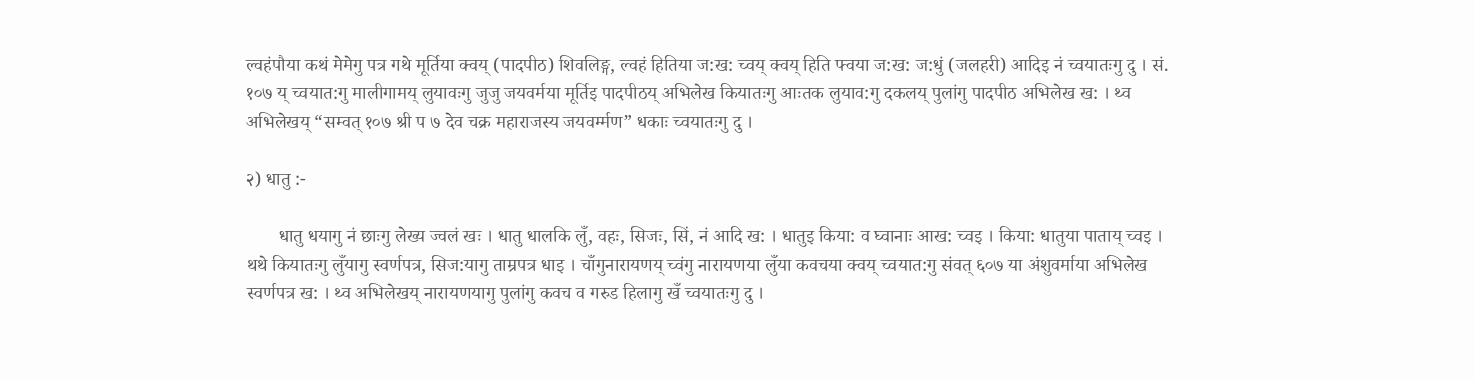ल्वहंपौया कथं मेमेगु पत्र गथे मूर्तिया क्वय्‌ (पादपीठ) शिवलिङ्ग, ल्वहं हितिया ज:ख: च्वय्‌ क्वय्‌ हिति फ्वया ज:ख: ज:धुं (जलहरी) आदिइ नं च्वयातःगु दु । सं. १०७ य्‌ च्वयात:गु मालीगामय्‌ लुयावःगु जुजु जयवर्मया मूर्तिइ पादपीठय्‌ अभिलेख कियातःगु आःतक लुयाव:गु दकलय्‌ पुलांगु पादपीठ अभिलेख ख: । थ्व अभिलेखय्‌ “सम्वत्‌ १०७ श्री प ७ देव चक्र महाराजस्य जयवर्म्मण” धकाः च्वयातःगु दु ।

२) धातु :-

       धातु धयागु नं छाःगु लेख्य ज्वलं खः । धातु धालकि लुँ, वहः, सिजः, सिं, नं आदि ख: । धातुइ किया: व घ्वानाः आख: च्वइ । किया: धातुया पाताय्‌ च्वइ । थथे कियातःगु लुँयागु स्वर्णपत्र, सिज:यागु ताम्रपत्र धाइ । चाँगुनारायणय्‌ च्वंगु नारायणया लुँया कवचया क्वय्‌ च्वयात:गु संवत्‌ ६०७ या अंशुवर्माया अभिलेख स्वर्णपत्र ख: । थ्व अभिलेखय्‌ नारायणयागु पुलांगु कवच व गरुड हिलागु खँ च्वयातःगु दु ।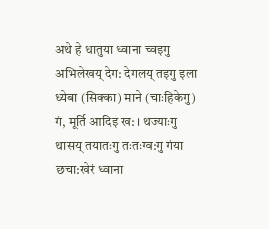अथे हे धातुया ध्वाना च्वइगु अभिलेखय्‌ देग: देगलय्‌ तइगु इला ध्येबा (सिक्का) माने (चाःहिकेगु) गं, मूर्ति आदिइ ख: । थज्याःगु थासय्‌ तयातःगु तःतःग्व:गु गंया छचा:खेरं ध्वाना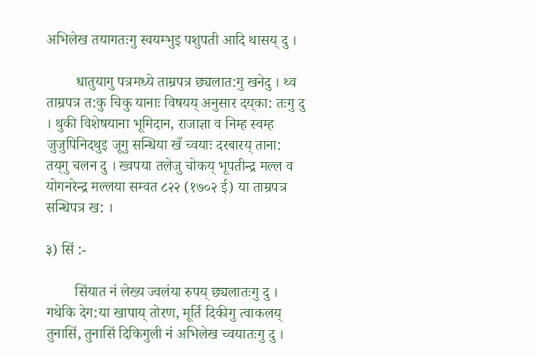अभिलेख तयागतःगु स्वयम्भुइ पशुपती आदि थासय्‌ दु ।

        धातुयागु पत्रमध्ये ताम्रपत्र छ्यलात:गु खनेदु । थ्व ताम्रपत्र त:कु चिकु यानाः विषयय्‌ अनुसार दय्‌का: तःगु दु । थुकी विशेषयाना भूमिदान, राजाज्ञा व निम्ह स्वम्ह जुजुपिनिदथुइ जूगु सन्धिया खँ च्वयाः दरबारय्‌ ताना: तय्‌गु चलन दु । ख्वपया तलेजु चोकय्‌ भूपतीन्द्र मल्ल व योगनरेन्द्र मल्लया सम्वत ८२२ (१७०२ ई) या ताम्रपत्र सन्धिपत्र ख: ।

३) सिं :-

        सिंयात नं लेख्य ज्वलंया रुपय्‌ छ्यलातःगु दु । गथेकि देग:या खापाय्‌ तोरण, मूर्ति दिकीगु त्वाकलय्‌ तुनासिं, तुनासिं दिकिगुली नं अभिलेख च्वयातःगु दु ।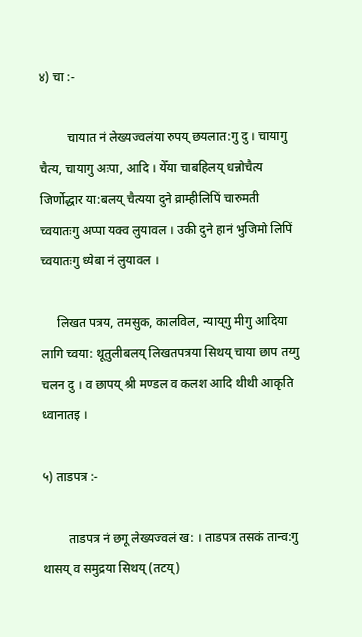४) चा :-

         चायात नं लेख्यज्वलंया रुपय्‌ छयलात:गु दु । चायागु चैत्य, चायागु अःपा, आदि । येँया चाबहिलय्‌ धन्नोचैत्य जिर्णोद्धार या:बलय्‌ चैत्यया दुने व्राम्हीलिपिं चारुमती च्वयातःगु अप्पा यक्व लुयावल । उकी दुने हानं भुजिमो लिपिं च्वयातःगु ध्येबा नं लुयावल ।

     लिखत पत्रय, तमसुक, कालविल, न्याय्‌गु मीगु आदिया लागि च्वया: थूतुलीबलय्‌ लिखतपत्रया सिथय्‌ चाया छाप तय्गु चलन दु । व छापय्‌ श्री मण्डल व कलश आदि थीथी आकृति ध्वानातइ ।

५) ताडपत्र :-

        ताडपत्र नं छगू लेख्यज्वलं ख: । ताडपत्र तसकं तान्व:गु थासय्‌ व समुद्रया सिथय्‌ (तटय्‌)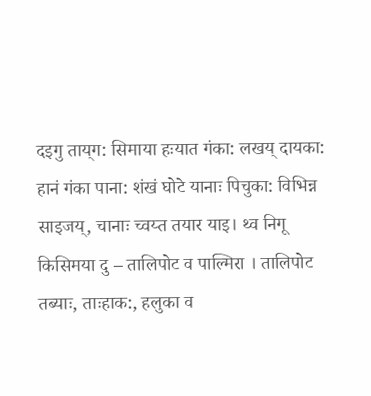दइगु ताय्‌ग: सिमाया हःयात गंका: लखय्‌ दायका: हानं गंका पाना: शंखं घोटे यानाः पिचुका: विभिन्न साइजय्‌, चानाः च्वय्त तयार याइ। थ्व निगू किसिमया दु – तालिपोट व पाल्मिरा । तालिपोट तब्याः, ताःहाक:, हलुका व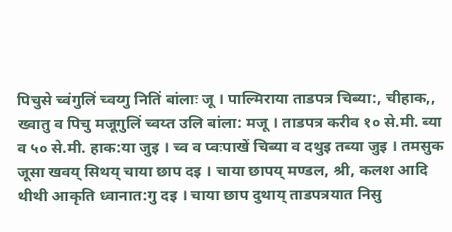पिचुसे च्वंगुलिं च्वय्गु नितिं बांलाः जू । पाल्मिराया ताडपत्र चिब्या:, चीहाक,, ख्वातु व पिचु मजूगुलिं च्वय्त उलि बांला: मजू । ताडपत्र करीव १० से.मी. ब्या व ५० से.मी. हाक:या जुइ । च्व व प्वःपाखें चिब्या व दथुइ तब्या जुइ । तमसुक जूसा खवय्‌ सिथय्‌ चाया छाप दइ । चाया छापय्‌ मण्डल, श्री, कलश आदि थीथी आकृति ध्वानात:गु दइ । चाया छाप दुथाय्‌ ताडपत्रयात निसु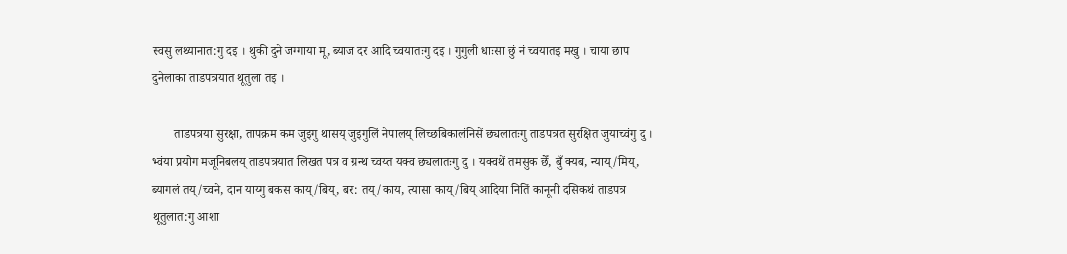स्वसु लथ्यानात:गु दइ । थुकी दुने जग्गाया मू, ब्याज दर आदि च्वयातःगु दइ । गुगुली धाःसा छुं नं च्वयातइ मखु । चाया छाप दुनेलाका ताडपत्रयात थूतुला तइ ।

       ताडपत्रया सुरक्षा, तापक्रम कम जुइगु थासय्‌ जुइगुलिं नेपालय्‌ लिच्छबिकालंनिसें छ्यलातःगु ताडपत्रत सुरक्षित जुयाच्वंगु दु । भ्वंया प्रयोग मजूनिबलय्‌ ताडपत्रयात लिखत पत्र व ग्रन्थ च्वय्त यक्व छ्यलातःगु दु । यक्वथें तमसुक छेँ, बुँ क्यब, न्याय्‌/मिय्‌, ब्यागलं तय्‌/च्वने, दान याय्गु बकस काय्‌/बिय्‌, बर: तय्‌/काय, त्यासा काय्‌/बिय्‌ आदिया नितिं कानूनी दसिकथं ताडपत्र थूतुलात:गु आशा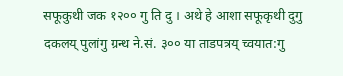सफूकुथी जक १२०० गु ति दु । अथे हे आशा सफूकृथी दुगु दकलय्‌ पुलांगु ग्रन्थ ने.सं. ३०० या ताडपत्रय्‌ च्वयात:गु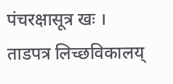पंचरक्षासूत्र खः । ताडपत्र लिच्छविकालय्‌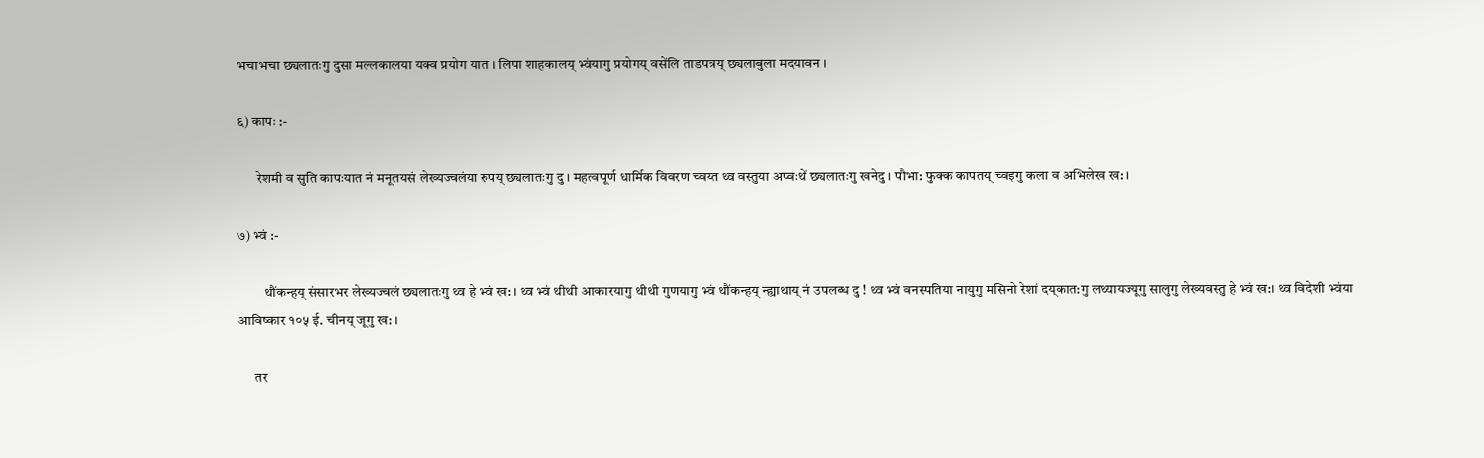भचाभचा छ्यलातःगु दुसा मल्लकालया यक्व प्रयोग यात । लिपा शाहकालय्‌ भ्वंयागु प्रयोगय्‌ वसेंलि ताडपत्रय्‌ छ्यलाबुला मदयावन ।

६) कापः :-

       रेशमी व सुति कापःयात नं मनूतयसं लेख्यज्वलंया रुपय्‌ छ्यलातःगु दु । महत्वपूर्ण धार्मिक विवरण च्वय्त थ्व वस्तुया अप्वःथें छ्यलातःगु खनेदु । पौभा: फुक्क कापतय्‌ च्वइगु कला व अभिलेख ख: ।

७) भ्वं :-

         थौंकन्हय्‌ संसारभर लेख्यज्वलं छ्यलातःगु थ्व हे भ्वं ख: । थ्व भ्वं थीथी आकारयागु थीथी गुणयागु भ्वं थौंकन्हय्‌ न्ह्याथाय्‌ नं उपलब्ध दु ! थ्व भ्वं वनस्पतिया नायुगु मसिनो रेशां दय्‌कात:गु लथ्यायज्यूगु सालुगु लेख्यवस्तु हे भ्वं ख:। थ्व विदेशी भ्वंया आविष्कार १०५ ई. चीनय्‌ जूगु ख: ।

      तर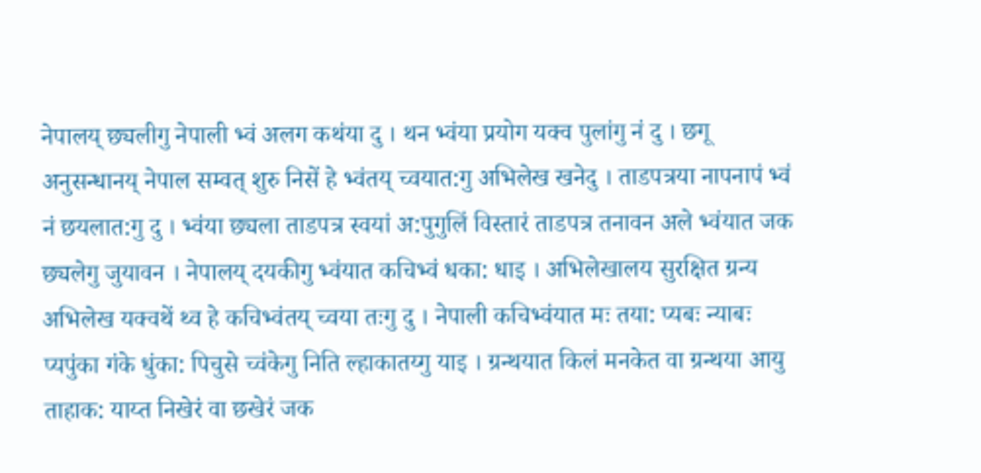नेपालय्‌ छ्यलीगु नेपाली भ्वं अलग कथंया दु । थन भ्वंया प्रयोग यक्व पुलांगु नं दु । छगू अनुसन्धानय्‌ नेपाल सम्वत्‌ शुरु निसें हे भ्वंतय्‌ च्वयात:गु अभिलेख खनेदु । ताडपत्रया नापनापं भ्वं नं छयलात:गु दु । भ्वंया छ्यला ताडपत्र स्वयां अ:पुगुलिं विस्तारं ताडपत्र तनावन अले भ्वंयात जक छ्यलेगु जुयावन । नेपालय्‌ दयकीगु भ्वंयात कचिभ्वं धका: धाइ । अभिलेखालय सुरक्षित ग्रन्य अभिलेख यक्वथें थ्व हे कचिभ्वंतय्‌ च्वया तःगु दु । नेपाली कचिभ्वंयात मः तया: प्यबः न्याबः प्यपुंका गंके धुंका: पिचुसे च्वंकेगु निति ल्हाकातय्गु याइ । ग्रन्थयात किलं मनकेत वा ग्रन्थया आयु ताहाक: याय्त निखेरं वा छखेरं जक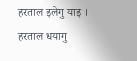हरताल इलेगु याइ । हरताल धयागु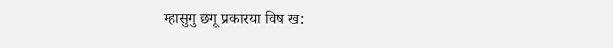म्हासुगु छगू प्रकारया विष ख: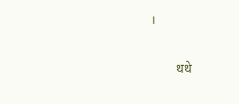।

        थथे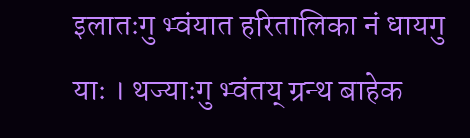इलातःगु भ्वंयात हरितालिका नं धायगु याः । थज्याःगु भ्वंतय्‌ ग्रन्थ बाहेक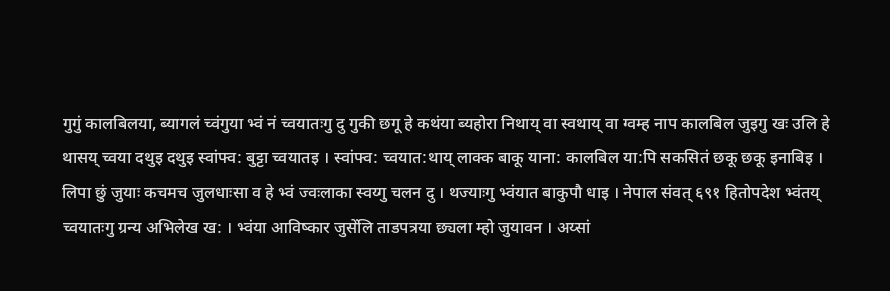गुगुं कालबिलया, ब्यागलं च्वंगुया भ्वं नं च्वयातःगु दु गुकी छगू हे कथंया ब्यहोरा निथाय्‌ वा स्वथाय्‌ वा ग्वम्ह नाप कालबिल जुइगु खः उलि हे थासय्‌ च्वया दथुइ दथुइ स्वांफ्व: बुट्टा च्वयातइ । स्वांफ्व: च्वयात:थाय्‌ लाक्क बाकू याना: कालबिल या:पि सकसितं छकू छकू इनाबिइ । लिपा छुं जुयाः कचमच जुलधाःसा व हे भ्वं ज्वःलाका स्वय्गु चलन दु । थज्याःगु भ्वंयात बाकुपौ धाइ । नेपाल संवत्‌ ६९१ हितोपदेश भ्वंतय्‌ च्वयातःगु ग्रन्य अभिलेख ख: । भ्वंया आविष्कार जुसेंलि ताडपत्रया छ्यला म्हो जुयावन । अय्सां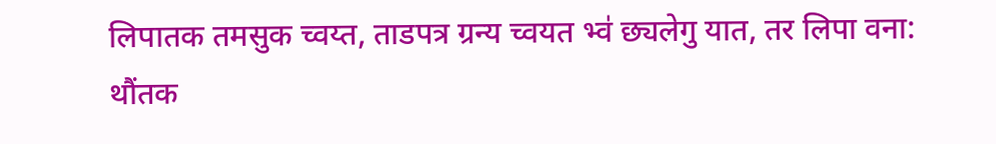लिपातक तमसुक च्वय्त, ताडपत्र ग्रन्य च्वयत भ्व॑ छ्यलेगु यात, तर लिपा वना: थौंतक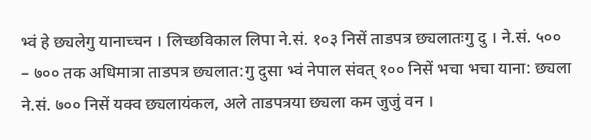भ्वं हे छ्यलेगु यानाच्चन । लिच्छविकाल लिपा ने.सं. १०३ निसें ताडपत्र छ्यलातःगु दु । ने.सं. ५०० – ७०० तक अधिमात्रा ताडपत्र छ्यलात:गु दुसा भ्वं नेपाल संवत्‌ १०० निसें भचा भचा याना: छ्यला ने.सं. ७०० निसें यक्व छ्यलायंकल, अले ताडपत्रया छ्यला कम जुजुं वन ।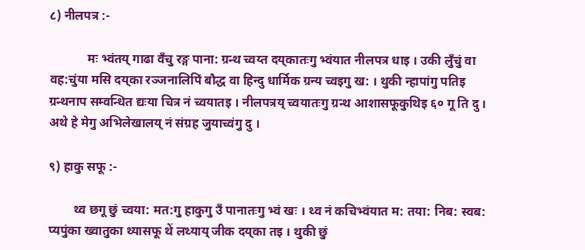८) नीलपत्र :-

            मः भ्वंतय्‌ गाढा वँचु रङ्ग पाना: ग्रन्थ च्वय्त दय्‌कातःगु भ्वंयात नीलपत्र धाइ । उकी लुँचुं वा वह:चुंया मसि दय्‌का रञ्जनालिपिं बौद्ध वा हिन्दु धार्मिक ग्रन्य च्वइगु ख: । थुकी न्हापांगु पतिइ ग्रन्थनाप सम्वन्धित द्यःया चित्र नं च्वयातइ । नीलपत्रय्‌ च्वयातःगु ग्रन्थ आशासफूकुथिइ ६० गू ति दु । अथे हे मेगु अभिलेखालय्‌ नं संग्रह जुयाच्वंगु दु ।

९) हाकु सफू :-

        थ्व छगू छुं च्वया: मत:गु हाकुगु उँ पानातःगु भ्वं खः । थ्व नं कचिभ्वंयात म: तया: निब: स्वब: प्यपुंका ख्वातुका थ्यासफू थें लथ्याय्‌ जीक दय्‌का तइ । थुकी छुं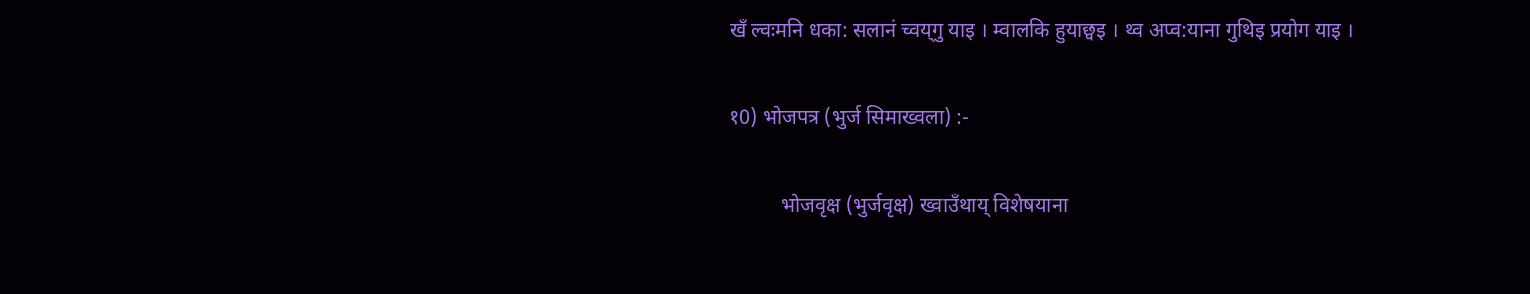खँ ल्वःमनि धका: सलानं च्वय्‌गु याइ । म्वालकि हुयाछ्वइ । थ्व अप्व:याना गुथिइ प्रयोग याइ ।

१0) भोजपत्र (भुर्ज सिमाख्वला) :-

          भोजवृक्ष (भुर्जवृक्ष) ख्वाउँथाय्‌ विशेषयाना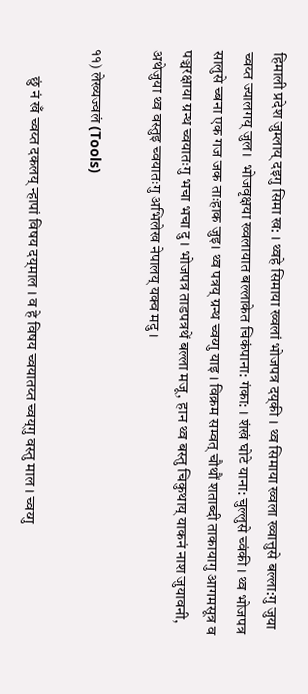हिमाली प्रदेश जुम्लाय्‌ दइगु सिमा ख: । थ्वहे सिमाया ख्वलां भोजपत्र दय्‌की । थ्व सिमाया ख्वला ख्वात्तुसे बल्ला:गु जुया च्वय्त ज्यालगय्‌ जुल।  भोजवृक्षया ख्वलायात बल्लाकेत चिकंपाना: गंका: । शंखं घोटे याना: चुल्लुसे च्वंकी । थ्व भोजपत्र सालुसे च्बना एक गज जक ताःहाक जुइ। थ्व पत्रय्‌ ग्रन्थ च्वय्गु याइ । विक्रम सम्वत्‌ चौथौं शताब्दी ताकायागु आगमसूत्र व पञ्चरक्षाया ग्रन्थ च्वयातःगु भचा भचा दु । भोजपत्र ताडपत्रथें बल्ला मजू, हान थ्व बस्तु चिकुथाय्‌ याकनं नाश जुयावनी, अथेजुया थ्व वस्तुइ च्वयातःगु अभिलेख नेपालय्‌ यक्व मदु ।

११) लेख्यज्वलं (Tools)

         छुं नं खँ च्वय्त दकलय्‌ न्हापां विषय दय्‌माल । व हे विषय च्वयातय्त च्वय्‌गु वस्तु माल । च्वय्गु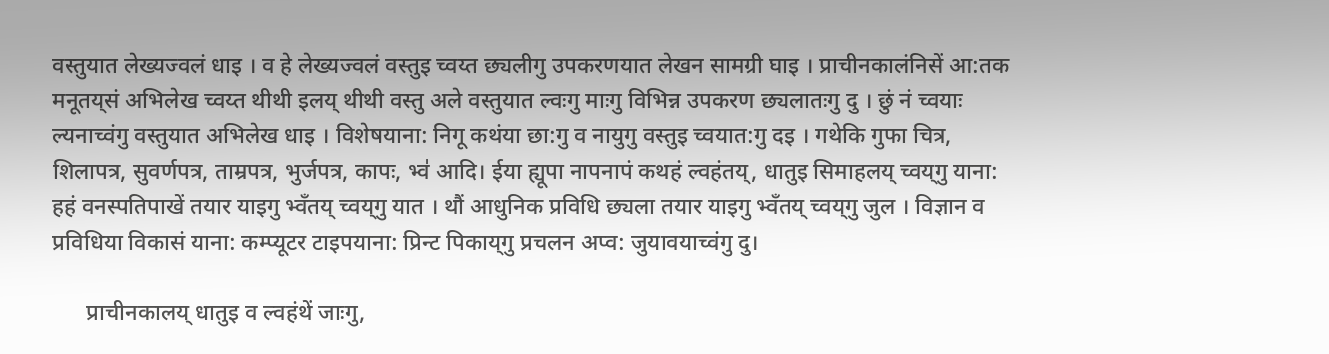वस्तुयात लेख्यज्वलं धाइ । व हे लेख्यज्वलं वस्तुइ च्वय्त छ्यलीगु उपकरणयात लेखन सामग्री घाइ । प्राचीनकालंनिसें आ:तक मनूतय्‌सं अभिलेख च्वय्त थीथी इलय्‌ थीथी वस्तु अले वस्तुयात ल्वःगु माःगु विभिन्न उपकरण छ्यलातःगु दु । छुं नं च्वयाः ल्यनाच्वंगु वस्तुयात अभिलेख धाइ । विशेषयाना: निगू कथंया छा:गु व नायुगु वस्तुइ च्वयात:गु दइ । गथेकि गुफा चित्र, शिलापत्र, सुवर्णपत्र, ताम्रपत्र, भुर्जपत्र, कापः, भ्व॑ आदि। ईया ह्यूपा नापनापं कथहं ल्वहंतय्‌, धातुइ सिमाहलय्‌ च्वय्‌गु याना: हहं वनस्पतिपाखें तयार याइगु भ्वँतय्‌ च्वय्‌गु यात । थौं आधुनिक प्रविधि छ्यला तयार याइगु भ्वँतय्‌ च्वय्‌गु जुल । विज्ञान व प्रविधिया विकासं याना: कम्प्यूटर टाइपयाना: प्रिन्ट पिकाय्‌गु प्रचलन अप्व: जुयावयाच्वंगु दु।

      प्राचीनकालय्‌ धातुइ व ल्वहंथें जाःगु,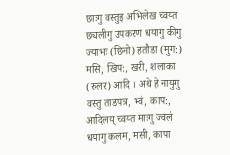छाःगु वस्तुइ अभिलेख च्वय्त छ्यलीगु उपकरण धयागु कीगु ज्याभः (छिनो) हतौडा (मुग:) मसि, खिप:, खरी, शलाका (रुलर) आदि । अथे हे नायुगु वस्तु ताडपत्र, भ्वं, काप:, आदिलय्‌ च्वय्त माःगु ज्वल॑ धयागु कलम, मसी, कापा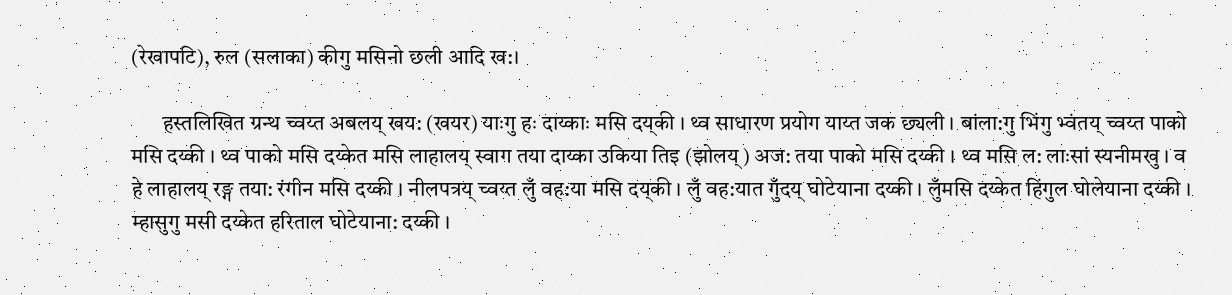(रेखापटि), रुल (सलाका) कीगु मसिनो छली आदि ख:।

       हस्तलिखित ग्रन्थ च्वय्त अबलय्‌ खय: (खयर) याःगु हः दाय्काः मसि दय्‌की । थ्व साधारण प्रयोग याय्त जक छ्यली । बांला:गु भिंगु भ्वंतय्‌ च्वय्त पाको मसि दय्की । थ्व पाको मसि दय्केत मसि लाहालय्‌ स्वाग तया दाय्का उकिया तिइ (झोलय्‌) अज: तया पाको मसि दय्की । थ्व मसि ल: लाःसां स्यनीमखु । व हे लाहालय्‌ रङ्ग तया: रंगीन मसि दय्की । नीलपत्रय्‌ च्वय्त लुँ वह:या मसि दय्‌की । लुँ वह:यात गुँदय्‌ घोटेयाना दय्की । लुँमसि दय्केत हिंगुल घोलेयाना दय्की । म्हासुगु मसी दय्केत हरिताल घोटेयाना: दय्की ।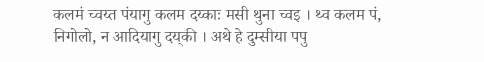कलमं च्वय्त पंयागु कलम दय्काः मसी थुना च्वइ । थ्व कलम पं, निगोलो, न आदियागु दय्‌की । अथे हे दुम्सीया पपु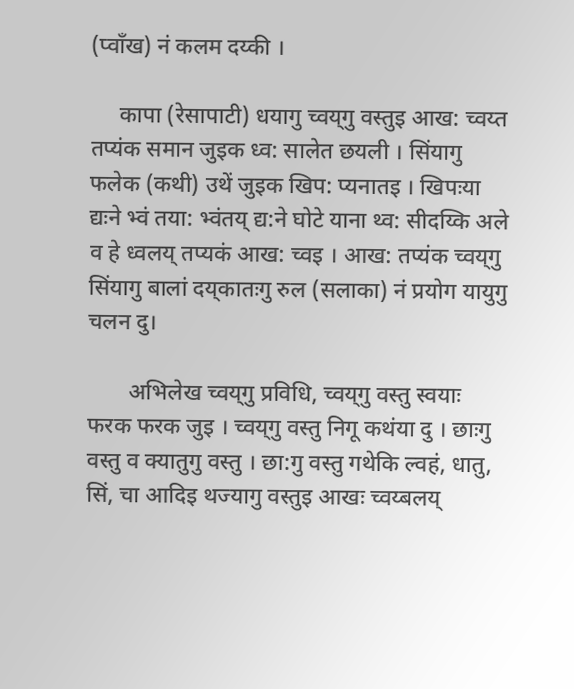(प्वाँख) नं कलम दय्की ।

     कापा (रेसापाटी) धयागु च्वय्‌गु वस्तुइ आख: च्वय्त तप्यंक समान जुइक ध्व: सालेत छयली । सिंयागु फलेक (कथी) उथें जुइक खिप: प्यनातइ । खिपःया द्यःने भ्वं तया: भ्वंतय्‌ द्य:ने घोटे याना थ्व: सीदय्कि अले व हे ध्वलय्‌ तप्यकं आख: च्वइ । आख: तप्यंक च्वय्‌गु सिंयागु बालां दय्‌कातःगु रुल (सलाका) नं प्रयोग यायुगु चलन दु।

       अभिलेख च्वय्‌गु प्रविधि, च्वय्‌गु वस्तु स्वयाः फरक फरक जुइ । च्वय्‌गु वस्तु निगू कथंया दु । छाःगु वस्तु व क्यातुगु वस्तु । छा:गु वस्तु गथेकि ल्वहं, धातु, सिं, चा आदिइ थज्यागु वस्तुइ आखः च्वय्बलय्‌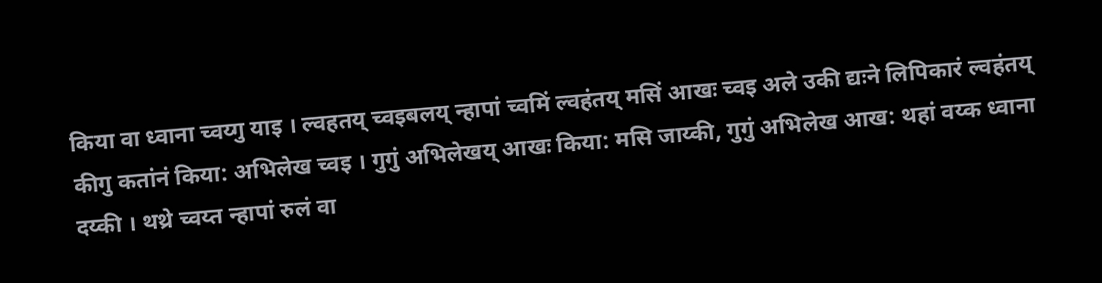किया वा ध्वाना च्वय्गु याइ । ल्वहतय्‌ च्वइबलय्‌ न्हापां च्वमिं ल्वहंतय्‌ मसिं आखः च्वइ अले उकी द्यःने लिपिकारं ल्वहंतय्‌ कीगु कतांनं किया: अभिलेख च्वइ । गुगुं अभिलेखय्‌ आखः किया: मसि जाय्की, गुगुं अभिलेख आख: थहां वय्क ध्वाना दय्की । थथ्रे च्वय्त न्हापां रुलं वा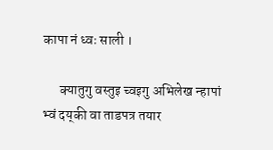कापा नं ध्वः साली ।

      क्यातुगु वस्तुइ च्वइगु अभिलेख न्हापां भ्वं दय्‌की वा ताडपत्र तयार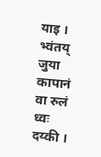याइ । भ्वंतय्‌ जुया कापानं वा रुलं ध्वः दय्की ।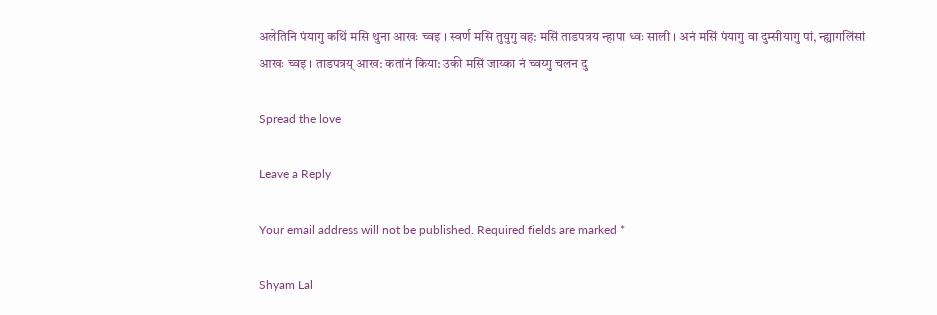अलेतिनि पंयागु कथिं मसि थुना आखः च्वइ । स्वर्ण मसि तुयुगु वह: मसिं ताडपत्रय न्हापा ध्वः साली । अनं मसिं पंयागु वा दुम्सीयागु पां, न्ह्यागलिंसां आखः च्वइ । ताडपत्रय्‌ आख: कतांनं किया: उकी मसिं जाय्का नं च्वय्गु चलन दु

Spread the love

Leave a Reply

Your email address will not be published. Required fields are marked *

Shyam Lal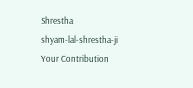Shrestha
shyam-lal-shrestha-ji
Your Contribution